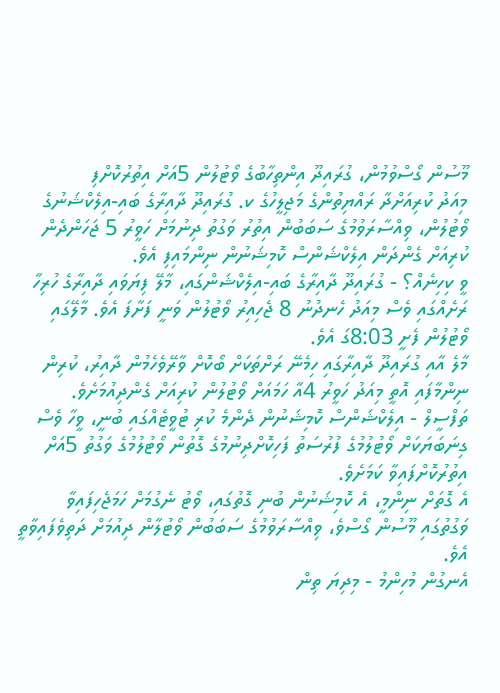މޫސުން ގޯސްވުމުން، ގުރައިދޫ އިންތިހާބުގެ ވޯޓުލުން 5އަށް އިތުރުކޮށްފި
މިއަދު ކުރިއަށްދާ ރައްޔިތުންގެ މަޖިލީހުގެ ކ. ގުރައިދޫ ދާއިރާގެ ބައި-އިލެކްޝަނުގެ ވޯޓުލުން، ވިއްސާރަވުމުގެ ސަބަބުން އިތުރު ވަގުތު ދިނުމަށް ހަވީރު 5 ޖަހަންދެން ކުރިއަށް ގެންދަން އިލެކްޝަންސް ކޮމިޝަނުން ނިންމައިފި އެވެ.
ވީ ކިހިނެއް؟ - ގުރައިދޫ ދާއިރާގެ ބައި-އިލެކްޝަންގައި، މާލޭ ފިޔަވައި ދާއިރާގެ ހުރިހާ ރަށެއްގައި ވެސް މިއަދު ހެނދުނު 8 ޖެހިއިރު ވޯޓުލުން ވަނީ ފަށާފަ އެވެ. މާލޭގައި ވޯޓުލުން ފެށީ 8:03ގަ އެވެ.
މާލެ އާއި ގުރައިދޫ ދާއިރާގައި ހިމެނޭ ރަށްތަކަށް ބޯކޮށް ވާރޭވެހެމުން ދާއިރު، ކުރިން ނިންމާފައި އޮތީ މިއަދު ހަވީރު 4އާ ހަމައަށް ވޯޓުލުން ކުރިއަށް ގެންދިއުމަށެވެ.
ތަފްސީލް - އިލެކްޝަންސް ކޮމިޝަނުން ދެންމެ ކުރި ޓުވީޓެއްގައި ބުނީ، ވީހާ ވެސް ގިނަބަޔަކަށް ވޯޓުލުމުގެ ފުރުސަތު ފަހިކޮށްދިނުމުގެ ގޮތުން ވޯޓުލުމުގެ ވަގުތު 5އަށް އިތުރުކޮށްފައިވާ ކަމަށެވެ.
އެ ގޮތަށް ނިންމީ، އެ ކޮމިޝަނުން ބުނި ގޮތުގައި، ވޯޓު ނެގުމަށް ހަމަޖެހިފައިވާ ވަގުތުގައި މޫސުން ގޯސްވެ، ވިއްސާރަވުމުގެ ސަބަބުން ވޯޓުލާން ދިއުމަށް ދަތިވެފައިވާތީ އެވެ.
އެނގުން މުހިންމު - މިދިޔަ ތިން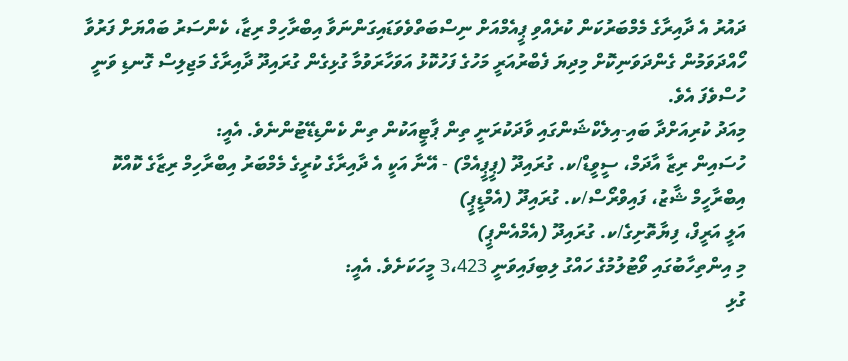ދައުރު އެ ދާއިރާގެ މެމްބަރުކަން ކުރެއްވި ޕީއެމްއަށް ނިސްބަތްވެވަޑައިގަންނަވާ އިބްރާހިމް ރިޒާ، ކެންސަރު ބައްޔަށް ފަރުވާ ހޯއްދަވަމުން ގެންދަވަނިކޮށް މިދިޔަ ފެބްރުއަރީ މަހުގެ ފަހުކޮޅު އަވަހާރަވުމާ ގުޅިގެން ގުރައިދޫ ދާއިރާގެ މަޖިލިސް ގޮނޑި ވަނީ ހުސްވެފަ އެވެ.
މިއަދު ކުރިއަށްދާ ބައި-އިލެކްޝަންގައި ވާދަކުރަނީ ތިން ޕާޓީއަކުން ތިން ކެންޑިޑޭޓުންނެވެ. އެއީ:
ހުސައިން ރިޒާ އާދަމް، ސީވީޑް/ކ. ގުރައިދޫ (ޕީޕީއެމް) - އޭނާ އަކީ އެ ދާއިރާގެ ކުރީގެ މެމްބަރު އިބްރާހިމް ރިޒާގެ ކޮއްކޮ
އިބްރާހީމް ޝާޒު، ފައިވްރޯސް/ކ. ގުރައިދޫ (އެމްޑީޕީ)
އަލީ އަރީފް، ފިޔާތޮށިގެ/ކ. ގުރައިދޫ (އެމްއެންޕީ)
މި އިންތިހާބުގައި ވޯޓުލުމުގެ ހައްގު ލިބިފައިވަނީ 3،423 މީހަކަށެވެ. އެއީ:
ގުޅި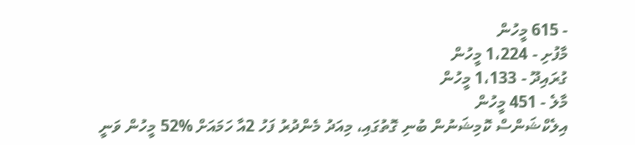- 615 މީހުން
މާފުށި - 1،224 މީހުން
ގުރައިދޫ - 1،133 މީހުން
މާލެ - 451 މީހުން
އިލެކްޝަންސް ކޮމިޝަނުން ބުނި ގޮތުގައި، މިއަދު މެންދުރު ފަހު 2އާ ހަމައަށް %52 މީހުން ވަނީ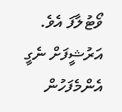ވޯޓުލާފަ އެވެ.
އަރުޝީފަށް ނެގީ
އެންމެފަހުން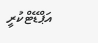އަޕްޑޭޓްކުރީ